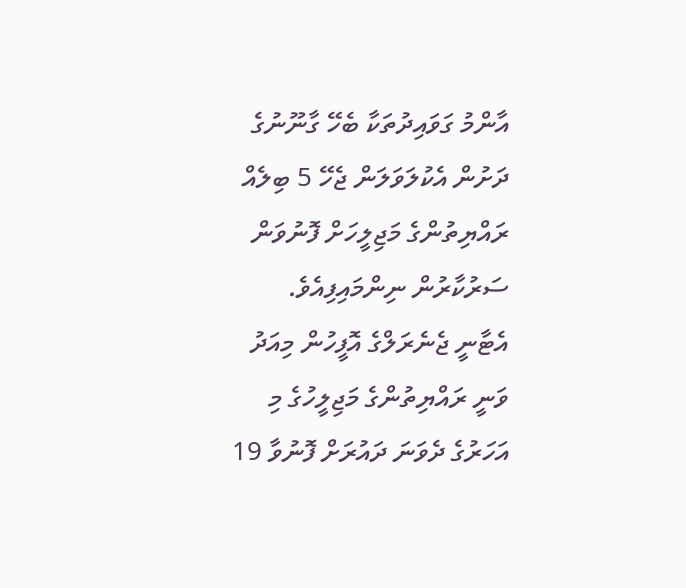އާންމު ގަވައިދުތަކާ ބެހޭ ގާނޫނުގެ ދަށުން އެކުލަވަލަން ޖެހޭ 5 ބިލެއް ރައްޔިތުންގެ މަޖިލީހަށް ފޮނުވަން ސަރުކާރުން ނިންމައިފިއެވެ.
އެޓާނީ ޖެނެރަލްގެ އޮފީހުން މިއަދު ވަނީ ރައްޔިތުންގެ މަޖިލީހުގެ މި އަހަރުގެ ދެވަނަ ދައުރަށް ފޮނުވާ 19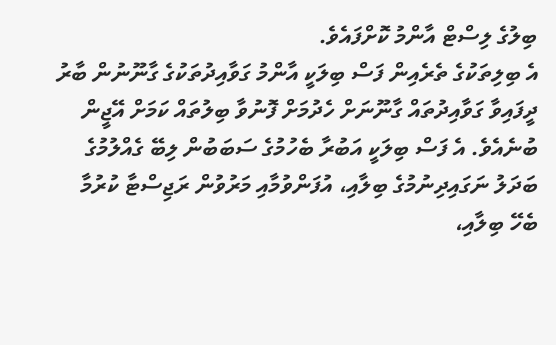ބިލުގެ ލިސްޓް އާންމު ކޮށްފައެވެ.
އެ ބިލިތަކުގެ ތެރެއިން ފަސް ބިލަކީ އާންމު ގަވާއިދުތަކުގެ ގާނޫނުން ބާރު ދީފައިވާ ގަވާއިދުތައް ގާނޫނަށް ހެދުމަށް ފޮނުވާ ބިލުތައް ކަމަށް އޭޖީން ބުނެއެވެ. އެ ފަސް ބިލަކީ އަބުރާ ބެހުމުގެ ސަބަބުން ލިބޭ ގެއްލުމުގެ ބަދަލު ނަގައިދިނުމުގެ ބިލާއި، އުފަންވުމާއި މަރުވުން ރަޖިސްޓާ ކުރުމާ ބެހޭ ބިލާއި،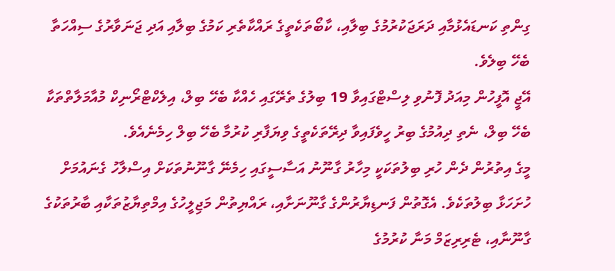ގިންތި ކަނޑައެޅުމާއި ދަރަޖަކުރުމުގެ ބިލާއި، ކާބޯތަކެތީގެ ރައްކާތެރި ކަމުގެ ބިލާއި އަދި ޖަނަވާރުގެ ސިއްހަތާ ބެހޭ ބިލެވެ.
އޭޖީ އޮފީހުން މިއަދު ފޮނުވި ލިސްޓްގައިވާ 19 ބިލުގެ ތެރޭގައި ހެއްކާ ބެހޭ ބިލް، އިލެކްޓްރޯނިކް މުއާމަލާތްތަކާ ބެހޭ ބިލް، ނެތި ދިއުމުގެ ބިރު ހީވެފައިވާ ދިރޭތަކެތީގެ ވިޔަފާރި ކުރުމާ ބެހޭ ބިލް ހިމެނެއެވެ.
މީގެ އިތުރުން ދެން ހުރި ބިލުތަކަކީ މިހާރު ގާނޫނު އަސާސީގައި ހިމެނޭ ގާނޫނުތަކަށް އިސްލާހު ގެނައުމަށް ހުށަހަޅާ ބިލުތަކެވެ. އެގޮތުން ފަނޑިޔާރުންގެ ގާނޫނަށާއި، ރައްޔިތުން މަޖިލީހުގެ އިމްތިޔާޒުތަކާއި ބާރުތަކުގެ ގާނޫނާއި، ޓެރިރިޒަމް މަނާ ކުރުމުގެ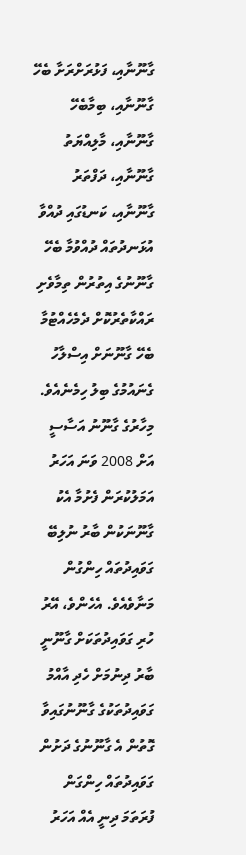ގާނޫނާއި، ފަޅުރަށްރަށާ ބެހޭ ގާނޫނާއި، ބިމާބެހޭ ގާނޫނާއި، މާލިއްޔަތު ގާނޫނާއި، ދަފްތަރު ގާނޫނާއި، ކަނޑުގައި ދުއްވާ އުޅަނދުތައް ދުއްވުމާ ބެހޭ ގާނޫނުގެ އިތުރުން ތިމާވެށި ރައްކާތެރުކޮށް ދެމެހެއްޓުމާ ބެހޭ ގާނޫނަށް އިސްލާހު ގެނައުމުގެ ބިލު ހިމެނެއެވެ.
މިހާރުގެ ގާނޫނު އަސާސީ އަށް 2008 ވަނަ އަހަރު އަމަލުކުރަން ފެށުމާ އެކު ގާނޫނަކުން ބާރު ނުލިބޭ ގަވައިދުތައް ހިންގުން މަނާވެއެވެ. އެހެންވެ، އޭރު ހުރި ގަވައިދުތަކަށް ގާނޫނީ ބާރު ދިނުމަށް ހެދި އާއްމު ގަވައިދުތަކުގެ ގާނޫނުގައިވާ ގޮތުން އެ ގާނޫނުގެ ދަށުން ގަވައިދުތައް ހިންގަން ފުރަތަމަ ދިނީ އެއް އަހަރު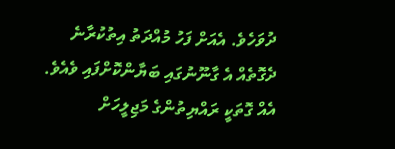ދުވަހެވެ. އެއަށް ފަހު މުއްދަތު އިތުކުރާނެ ދެގޮތެއް އެ ގާނޫނުގައި ބަޔާންކޮށްފައި ވެއެވެ.
އެއް ގޮތަކީ ރައްޔިތުންގެ މަޖިލީހަށް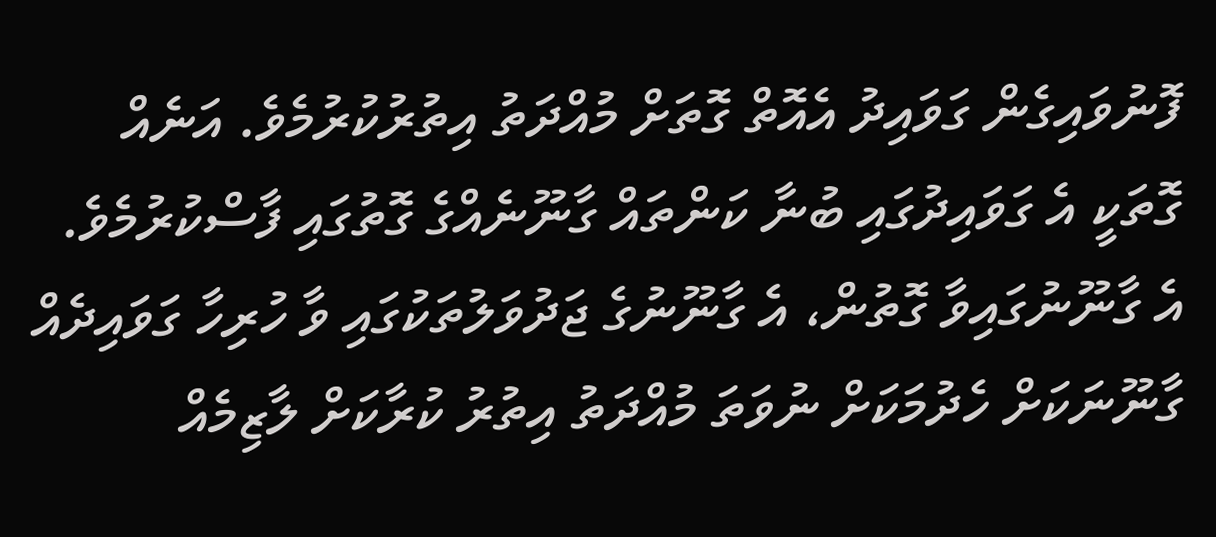ފޮނުވައިގެން ގަވައިދު އެއޮތް ގޮތަށް މުއްދަތު އިތުރުކުރުމެވެ. އަނެއް ގޮތަކީ އެ ގަވައިދުގައި ބުނާ ކަންތައް ގާނޫނެއްގެ ގޮތުގައި ފާސްކުރުމެވެ. އެ ގާނޫނުގައިވާ ގޮތުން، އެ ގާނޫނުގެ ޖަދުވަލުތަކުގައި ވާ ހުރިހާ ގަވައިދެއް ގާނޫނަކަށް ހެދުމަކަށް ނުވަތަ މުއްދަތު އިތުރު ކުރާކަށް ލާޒިމެއް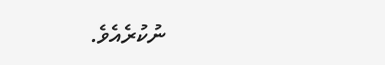ނުކުރެއެވެ.